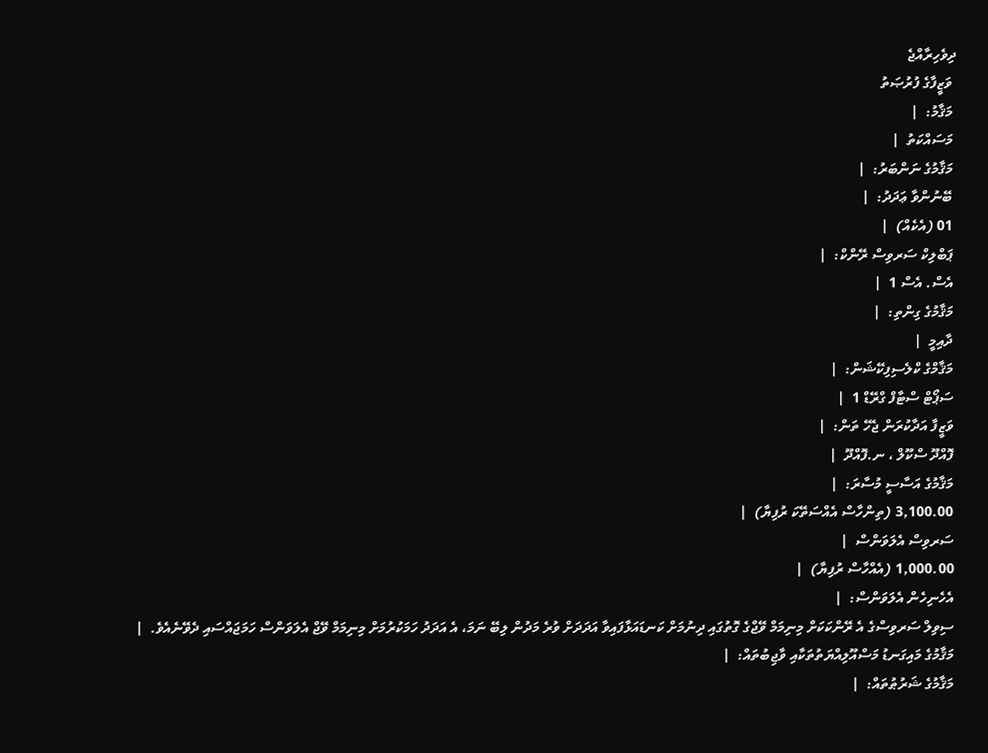ދިވެހިރާއްޖެ
 ވަޒީފާގެ ފުރުޞަތު
 މަޤާމު:  |
 މަސައްކަތު  |
 މަޤާމުގެ ނަންބަރު:  |
 ބޭނުންވާ ޢަދަދު:  |
 01 (އެކެއް)  |
 ޕަބްލިކް ސަރވިސް ރޭންކް:  |
 އެސް. އެސް 1  |
 މަޤާމުގެ ގިންތި:  |
 ދާއިމީ  |
 މަޤާމްގެ ކްލެސިފިކޭޝަން:  |
 ސަޕޯޓް ސްޓާފް ގްރޭޑް 1  |
 ވަޒީފާ އަދާކުރަން ޖެހޭ ތަން:  |
 ފޮއްދޫ ސްކޫލް ، ނ.ފޮއްދޫ  |
 މަޤާމުގެ އަސާސީ މުސާރަ:  |
 3,100.00 (ތިންހާސް އެއްސަތޭކަ ރުފިޔާ)  |
 ސަރވިސް އެލަވަންސް  |
 1,000.00 (އެއްހާސް ރުފިޔާ)  |
 އެހެނިހެން އެލަވަންސް:  |
 ސިވިލް ސަރވިސްގެ އެ ރޭންކަކަށް މިނިމަމް ވޭޖްގެ ގޮތުގައި ދިނުމަށް ކަނޑައަޅާފައިވާ އަދަދަށް ވުރެ މަދުން ލިބޭ ނަމަ، އެ އަދަދު ހަމަކުރުމަށް މިނިމަމް ވޭޖް އެލަވަންސް ހަމަޖައްސައި ދެވޭނެއެވެ.  |
 މަޤާމުގެ މައިގަނޑު މަސްއޫލިއްޔަތުތަކާއި ވާޖިބުތައް:  |
 މަޤާމުގެ ޝަރުޠުތައް:  |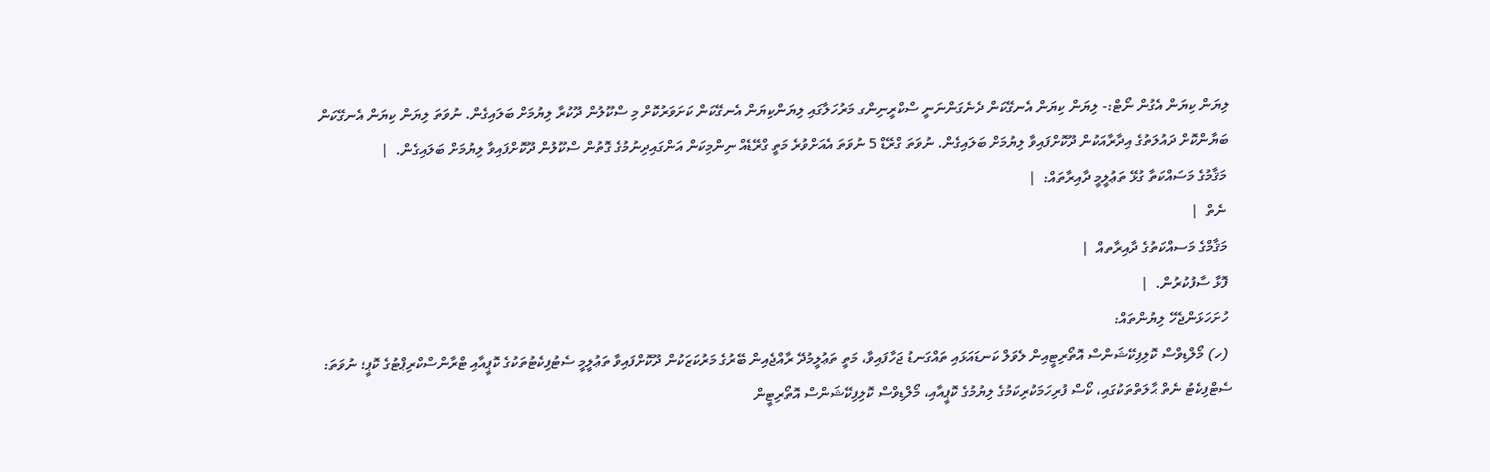ލިޔަން ކިޔަން އެގުން ނޯޓް:- ލިޔަން ކިޔަން އެނގޭކަން ދެނެގަންނަނީ ސްކްރީނިންގ މަރުހަލާގައި ލިޔަންކިޔަން އެނގޭކަން ކަށަވަރުކޮށް މި ސްކޫލުން ދޫކުރާ ލިޔުމަށް ބަލައިގެން. ނުވަތަ ލިޔަން ކިޔަން އެނގޭކަން ބަޔާންކޮށް ދައުލަތުގެ އިދާރާއަކުން ދޫކޮށްފައިވާ ލިޔުމަށް ބަލައިގެން. ނުވަތަ ގްރޭޑް 5 ނުވަތަ އެއަށްވުރެ މަތީ ގްރޭޑެއް ނިންމިކަން އަންގައިދިނުމުގެ ގޮތުން ސްކޫލުން ދޫކޮށްފައިވާ ލިޔުމަށް ބަލައިގެން.  |
 މަޤާމުގެ މަސައްކަތާ ގުޅޭ ތަޢުލީމީ ދާއިރާތައް:  |
 ނެތް  |
 މަޤާމްގެ މަސއްކަތުގެ ދާއިރާތއް  |
 ފޮޅާ ސާފުކުރުން.  |
 ހުށަހަޅަންޖެހޭ ލިޔުންތައް:
 (ހ) މޯލްޑިވްސް ކޮލިފިކޭޝަންސް އޮތޯރިޓީއިން ލެވަލް ކަނޑައަޅައި ތައްގަނޑު ޖަހާފައިވާ، މަތީ ތަޢުލީމުދޭ ރާއްޖެއިން ބޭރުގެ މަރުކަޒަކުން ދޫކޮށްފައިވާ ތަޢުލީމީ ސެޓުފިކެޓުތަކުގެ ކޮޕީއާއި ޓްރާންސްކްރިޕްޓުގެ ކޮޕީ؛ ނުވަތަ: ސެޓްފިކެޓު ނެތް ޙާލަތްތަކުގައި، ކޯސް ފުރިހަމަކުރިކަމުގެ ލިޔުމުގެ ކޮޕީއާއި، މޯލްޑިވްސް ކޮލިފިކޭޝަންސް އޮތޯރިޓީން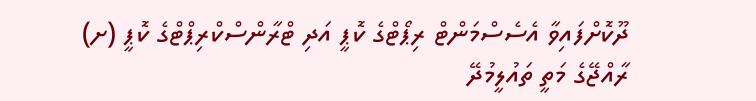ދޫކޮށްފައިވާ އެސެސްމަންޓް ރިޕޯޓްގެ ކޮޕީ އަދި ޓްރާންސްކްރިޕްޓްގެ ކޮޕީ (ށ) ރާއްޖޭގެ މަތީ ތައުލީމުދޭ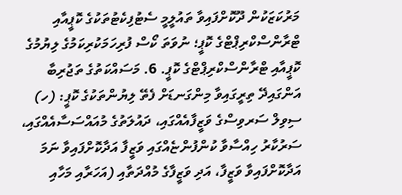މަރުކަޒަކުން ދޫކޮށްފައިވާ ތައުލީމީ ސެޓުފިކެޓުތަކުގެ ކޮޕީއާއި ޓްރާންސްކްރިޕްޓްގެ ކޮޕީ؛ ނުވަތަ ކޯސް ފުރިހަމަކުރިކަމުގެ ލިޔުމުގެ ކޮޕީއާއި ޓްރާންސްކްރިޕްޓްގެ ކޮޕީ. 6. މަސައްކަތުގެ ތަޖުރިބާ އަންގައިދޭ ތިރީގައިވާ މިންގަނޑަށް ފެތޭ ލިޔުންތަކުގެ ކޮޕީ: (ހ) ސިވިލް ސަރވިސްގެ ވަޒީފާއެއްގައި، ދައުލަތުގެ މުއައްސަސާއެއްގައި، ސަރުކާރު ހިއްސާވާ ކުންފުންޏެއްގައި ވަޒީފާ އަދާކޮށްފައިވާ ނަމަ އަދާކޮށްފައިވާ ވަޒީފާ، އަދި ވަޒީފާގެ މުއްދަތާއި (އަހަރާއި މަހާއި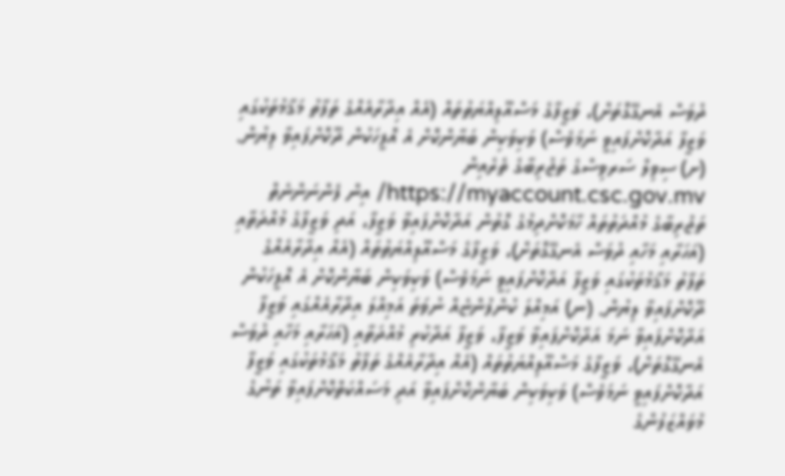ދުވަސް އެނގޭގޮތަށް)، ވަޒީފާގެ މަސްއޫލިއްޔަތުތައް (އެއް އިދާރާއެއްގެ ތަފާތު މަޤާމުތަކުގައި ވަޒީފާ އަދާކޮށްފައިވީ ނަމަވެސް) ވަކިވަކިން ބަޔާންކޮށް އެ އޮފީހަކުން ދޫކޮށްފައިވާ ލިޔުން. (ށ) ސިވިލް ސަރވިސްގެ ތަޖުރިބާގެ ތެރެއިން https://myaccount.csc.gov.mv/ އިން ފެންނަންނެތް ތަޖުރިބާގެ މުއްދަތުތައް ހާމަކޮށްދިމުގެ ގޮތުން އަދާކޮށްފައިވާ ވަޒީފާ، އަދި ވަޒީފާގެ މުއްދަތާއި (އަހަރާއި މަހާއި ދުވަސް އެނގޭގޮތަށް)، ވަޒީފާގެ މަސްއޫލިއްޔަތުތައް (އެއް އިދާރާއެއްގެ ތަފާތު މަޤާމުތަކުގައި ވަޒީފާ އަދާކޮށްފައިވީ ނަމަވެސް) ވަކިވަކިން ބަޔާންކޮށް އެ އޮފީހަކުން ދޫކޮށްފައިވާ ލިޔުން. (ނ) އަމިއްލަ ކުންފުންޏެއް ނުވަތަ އަމިއްލަ އިދާރާއެއްގައި ވަޒީފާ އަދާކޮށްފައިވާ ނަމަ އަދާކޮށްފައިވާ ވަޒީފާ، ވަޒީފާ އަދާކުރި މުއްދަތާއި (އަހަރާއި މަހާއި ދުވަސް އެނގޭގޮތަށް)، ވަޒީފާގެ މަސްއޫލިއްޔަތުތައް (އެއް އިދާރާއެއްގެ ތަފާތު މަޤާމުތަކުގައި ވަޒީފާ އަދާކޮށްފައިވީ ނަމަވެސް) ވަކިވަކިން ބަޔާންކޮށްފައިވާ އަދި މަސައްކަތްކޮށްފައިވާ ތަނުގެ މުވައްޒަފުންގެ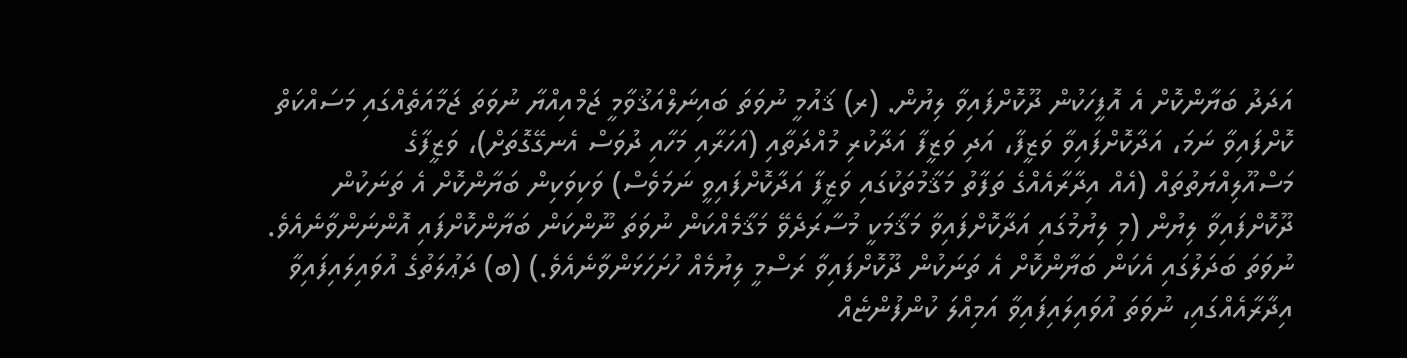އަދަދު ބަޔާންކޮށް އެ އޮފީހަކުން ދޫކޮށްފައިވާ ލިޔުން. (ރ) ޤައުމީ ނުވަތަ ބައިނަލްއަޤުވާމީ ޖަމްއިއްޔާ ނުވަތަ ޖަމާއަތެއްގައި މަސައްކަތް ކޮށްފައިވާ ނަމަ، އަދާކޮށްފައިވާ ވަޒީފާ، އަދި ވަޒީފާ އަދާކުރި މުއްދަތާއި (އަހަރާއި މަހާއި ދުވަސް އެނގޭގޮތަށް)، ވަޒީފާގެ މަސްއޫލިއްޔަތުތައް (އެއް އިދާރާއެއްގެ ތަފާތު މަޤާމުތަކުގައި ވަޒީފާ އަދާކޮށްފައިވީ ނަމަވެސް) ވަކިވަކިން ބަޔާންކޮށް އެ ތަނަކުން ދޫކޮށްފައިވާ ލިޔުން (މި ލިޔުމުގައި އަދާކޮށްފައިވާ މަޤާމަކީ މުސާރަދެވޭ މަޤާމެއްކަން ނުވަތަ ނޫންކަން ބަޔާންކޮށްފައި އޮންނަންވާނެއެވެ. ނުވަތަ ބަދަލުގައި އެކަން ބަޔާންކޮށް އެ ތަނަކުން ދޫކޮށްފައިވާ ރަސްމީ ލިޔުމެއް ހުށަހަޅަންވާނެއެވެ.) (ބ) ދަޢުލަތުގެ އުވައިލައިފައިވާ އިދާރާއެއްގައި، ނުވަތަ އުވައިލައިފައިވާ އަމިއްލަ ކުންފުންޏެއް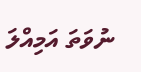ނުވަތަ އަމިއްލަ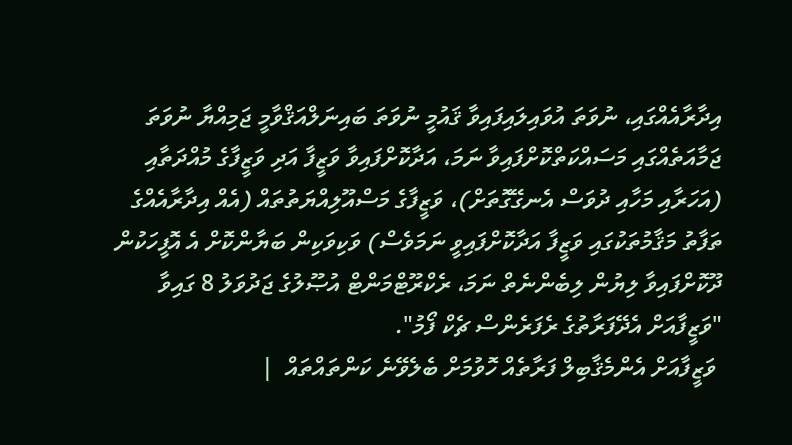އިދާރާއެއްގައި، ނުވަތަ އުވައިލައިފައިވާ ޤައުމީ ނުވަތަ ބައިނަލްއަޤްވާމީ ޖަމިއްޔާ ނުވަތަ ޖަމާއަތެއްގައި މަސައްކަތްކޮށްފައިވާ ނަމަ، އަދާކޮށްފައިވާ ވަޒީފާ އަދި ވަޒީފާގެ މުއްދަތާއި (އަހަރާއި މަހާއި ދުވަސް އެނގޭގޮތަށް)، ވަޒީފާގެ މަސްއޫލިއްޔަތުތައް (އެއް އިދާރާއެއްގެ ތަފާތު މަޤާމުތަކުގައި ވަޒީފާ އަދާކޮށްފައިވީ ނަމަވެސް) ވަކިވަކިން ބަޔާންކޮށް އެ އޮފީހަކުން ދޫކޮށްފައިވާ ލިޔުން ލިބެންނެތް ނަމަ، ރެކްރޫޓްމަންޓް އުޞޫލުގެ ޖަދުވަލު 8 ގައިވާ "ވަޒީފާއަށް އެދޭފަރާތުގެ ރެފަރެންސް ޗެކް ފޯމު".
 ވަޒީފާއަށް އެންމެޤާބިލް ފަރާތެއް ހޮވުމަށް ބެލެވޭނެ ކަންތައްތައް  |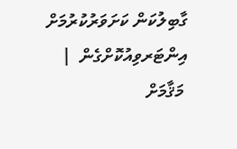ގާބިލުކަން ކަށަވަރުކުރުމަށް އިންޓަރވިއުކޮށްގެން  |
 މަޤާމަށް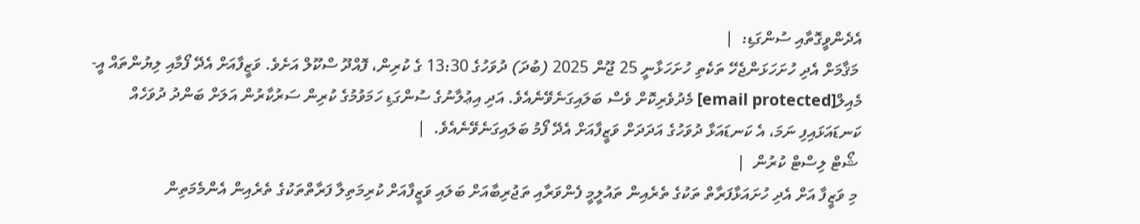އެދެންވީގޮތާއި ސުންގަޑި:  |
 މަޤާމަށް އެދި ހުށަހަޅަންޖެހޭ ތަކެތި ހުށަހަޅާނީ 25 ޖޫން 2025 (ބުދަ) ދުވަހުގެ 13:30 ގެ ކުރިން، ފޮއްދޫ ސްކޫލް އަށެވެ. ވަޒީފާއަށް އެދޭ ފޯމާއި ލިޔުންތައް އީ-މެއިލް[email protected] މެދުވެރިކޮށް ވެސް ބަލައިގަނެވޭނެއެވެ. އަދި އިޢުލާނުގެ ސުންގަޑި ހަމަވުމުގެ ކުރިން ސަރުކާރުން އަލަށް ބަންދު ދުވަހެއް ކަނޑައަޅައިފި ނަމަ، އެ ކަނޑައަޅާ ދުވަހުގެ އަދަދަށް ވަޒީފާއަށް އެދޭ ފޯމު ބަލައިގަނެވޭނެއެވެ.  |
 ޝޯޓް ލިސްޓް ކުރުން  |
 މި ވަޒީފާ އަށް އެދި ހުށައަޅާފަރާތް ތަކުގެ ތެރެއިން ތައުލީމީ ފެންވަރާއި ތަޖުރިބާއަށް ބަލައި ވަޒީފާއަށް ކުރިމަތިލާ ފަރާތްތަކުގެ ތެރެއިން އެންމެމަތިން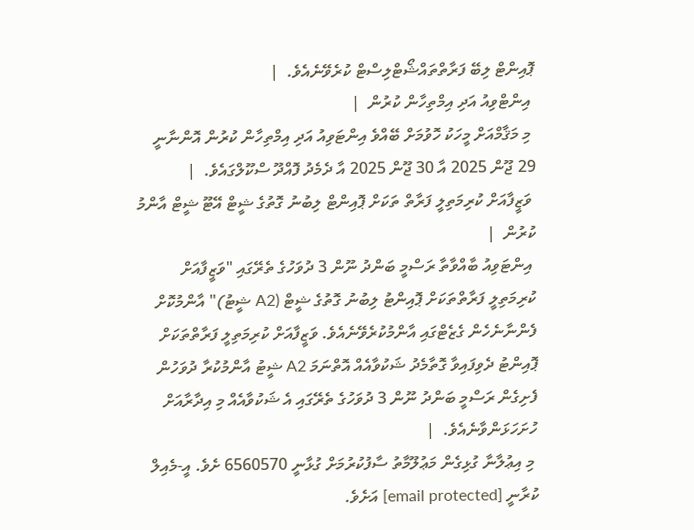ޕޮއިންޓް ލިބޭ ފަރާތްތައްޝޯޓްލިސްޓް ކުރެވޭނެއެވެ.  |
 އިންޓްވިއު އަދި އިމްތިހާން ކުރުން  |
 މި މަޤާމްއަށް މީހަކު ހޮވުމަށް ބޭއްވެ އިންޓަވިއު އަދި އިމްތިހާން ކުރުން އޮންނާނީ 29 ޖޫން 2025 އާ 30 ޖޫން 2025 އާ ދެމެދު ފޮއްދޫ ސްކޫލްގައެވެ.  |
 ވަޒީފާއަށް ކުރިމަތިލީ ފަރާތް ތަކަށް ޕޮއިންޓް ލިބުނު ގޮތުގެ ޝީޓް އޭޓޫ ޝީޓް އާންމު ކުރުން  |
 އިންޓަވިއު ބާއްވާތާ ރަސްމީ ބަންދު ނޫން 3 ދުވަހުގެ ތެރޭގައި "ވަޒީފާއަށް ކުރިމަތިލީ ފަރާތްތަކަށް ޕޮއިންޓު ލިބުނު ގޮތުގެ ޝީޓް (A2 ޝީޓު)" އާންމުކޮށް ފެންނާނެހެން ގެޒެޓްގައި އާންމުކުރެވޭނެއެވެ. ވަޒީފާއަށް ކުރިމަތިލީ ފަރާތްތަކަށް ޕޮއިންޓު ދެވިފައިވާ ގޮތާމެދު ޝަކުވާއެއް އޮތްނަމަ A2 ޝީޓު އާންމުކުރާ ދުވަހުން ފެށިގެން ރަސްމީ ބަންދު ނޫން 3 ދުވަހުގެ ތެރޭގައި އެ ޝަކުވާއެއް މި އިދާރާއަށް ހުށަހަޅަންވާނެއެވެ.  |
 މި އިޢުލާނާ ގުޅިގެން މަޢުލޫމާތު ސާފުކުރުމަށް ގުޅާނީ 6560570 ށެވެ. އީ-މެއިލް ކުރާނީ [email protected] އަށެވެ.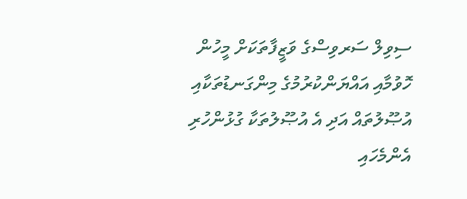ސިވިލް ސަރވިސްގެ ވަޒީފާތަކަށް މީހުން ހޮވުމާއި އައްޔަންކުރުމުގެ މިންގަނޑުތަކާއި އުޞޫލުތައް އަދި އެ އުޞޫލުތަކާ ގުޅުންހުރި އެންމެހައި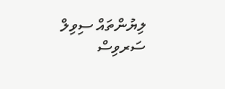ލިޔުންތައް ސިވިލް ސަރވިސް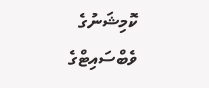ކޮމިޝަނުގެ ވެބްސައިޓްގެ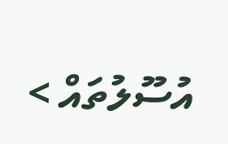އުސޫލުތައް >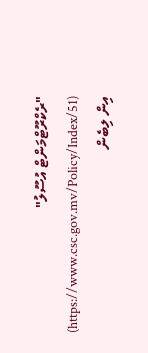"ރެކްރޫޓްމަންޓް އުސޫލު" (https://www.csc.gov.mv/Policy/Index/51) އިން ލިބެން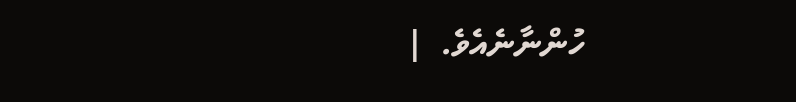ހުންނާނެއެވެ.  |